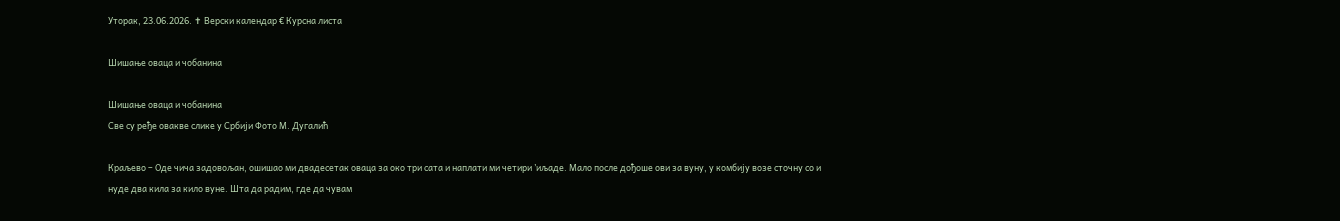Уторак, 23.06.2026. ✝ Верски календар € Курсна листа

Шишање оваца и чобанина

Шишање оваца и чобанина
Све су ређе овакве слике у Србији Фото М. Дугалић

Краљево – Оде чича задовољан, ошишао ми двадесетак оваца за око три сата и наплати ми четири ’иљаде. Мало после дођоше ови за вуну, у комбију возе сточну со и нуде два кила за кило вуне. Шта да радим, где да чувам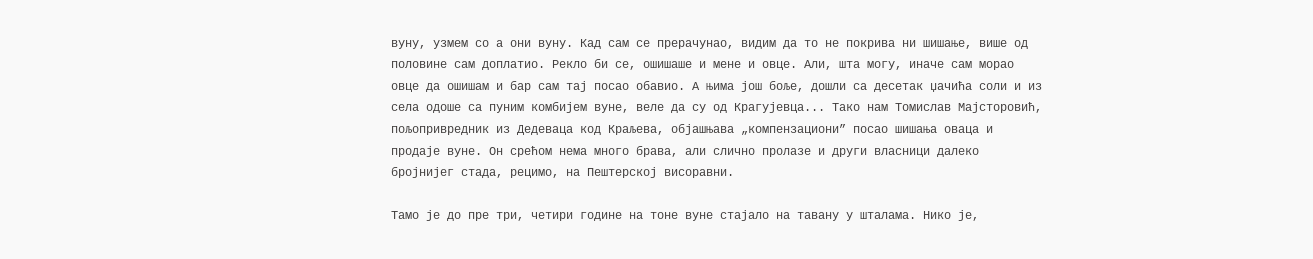вуну, узмем со а они вуну. Кад сам се прерачунао, видим да то не покрива ни шишање, више од половине сам доплатио. Рекло би се, ошишаше и мене и овце. Али, шта могу, иначе сам морао овце да ошишам и бар сам тај посао обавио. А њима још боље, дошли са десетак џачића соли и из села одоше са пуним комбијем вуне, веле да су од Крагујевца... Тако нам Томислав Мајсторовић, пољопривредник из Дедеваца код Краљева, објашњава „компензациони” посао шишањa оваца и продаје вуне. Он срећом нема много брава, али слично пролазе и други власници далеко бројнијег стада, рецимо, на Пештерској висоравни.

Тамо је до пре три, четири године на тоне вуне стајало на тавану у шталама. Нико је,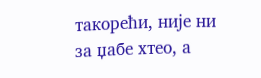такорећи, није ни за џабе хтео, а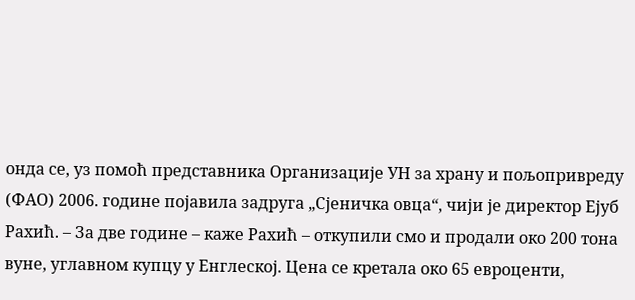онда се, уз помоћ представника Организације УН за храну и пољопривреду (ФАО) 2006. године појавила задруга „Сјеничка овца“, чији је директор Ејуб Рахић. – За две године – каже Рахић – откупили смо и продали око 200 тона вуне, углавном купцу у Енглеској. Цена се кретала око 65 евроценти,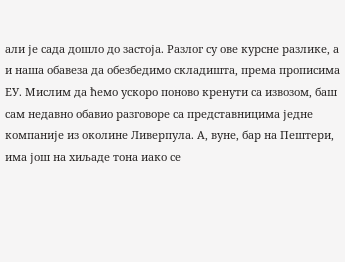али је сада дошло до застоја. Разлог су ове курсне разлике, а и наша обавеза да обезбедимо складишта, према прописима ЕУ. Мислим да ћемо ускоро поново кренути са извозом, баш сам недавно обавио разговоре са представницима једне компаније из околине Ливерпула. А, вуне, бар на Пештери, има још на хиљаде тона иако се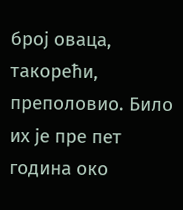број оваца, такорећи, преполовио. Било их је пре пет година око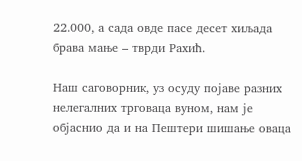22.000, а сада овде пасе десет хиљада брава мање – тврди Рахић.

Наш саговорник, уз осуду појаве разних нелегалних трговаца вуном, нам је објаснио да и на Пештери шишање оваца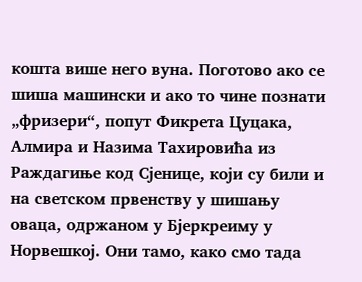кошта више него вуна. Поготово ако се шиша машински и ако то чине познати „фризери“, попут Фикрета Цуцака, Алмира и Назима Тахировића из Раждагиње код Сјенице, који су били и на светском првенству у шишању оваца, одржаном у Бјеркреиму у Норвешкој. Они тамо, како смо тада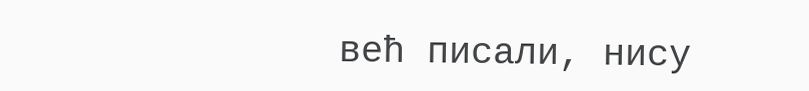већ писали, нису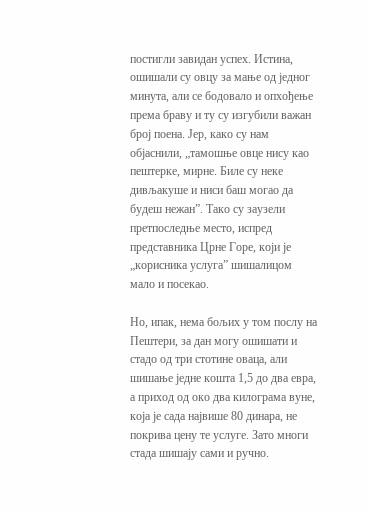постигли завидан успех. Истина, ошишали су овцу за мање од једног минута, али се бодовало и опхођење према браву и ту су изгубили важан број поена. Јер, како су нам објаснили, „тамошње овце нису као пештерке, мирне. Биле су неке дивљакуше и ниси баш могао да будеш нежан”. Тако су заузели претпоследње место, испред представника Црне Горе, који је „корисника услуга” шишалицом мало и посекао.

Но, ипак, нема бољих у том послу на Пештери, за дан могу ошишати и стадо од три стотине оваца, али шишање једне кошта 1,5 до два евра, а приход од око два килограма вуне, која је сада највише 80 динара, не покрива цену те услуге. Зато многи стада шишају сами и ручно.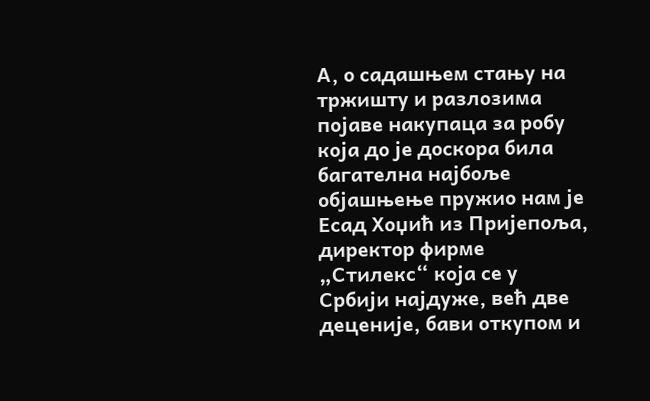А, о садашњем стању на тржишту и разлозима појаве накупаца за робу која до је доскора била багателна најбоље објашњење пружио нам је Есад Хоџић из Пријепоља, директор фирме „Стилекс“ која се у Србији најдуже, већ две деценије, бави откупом и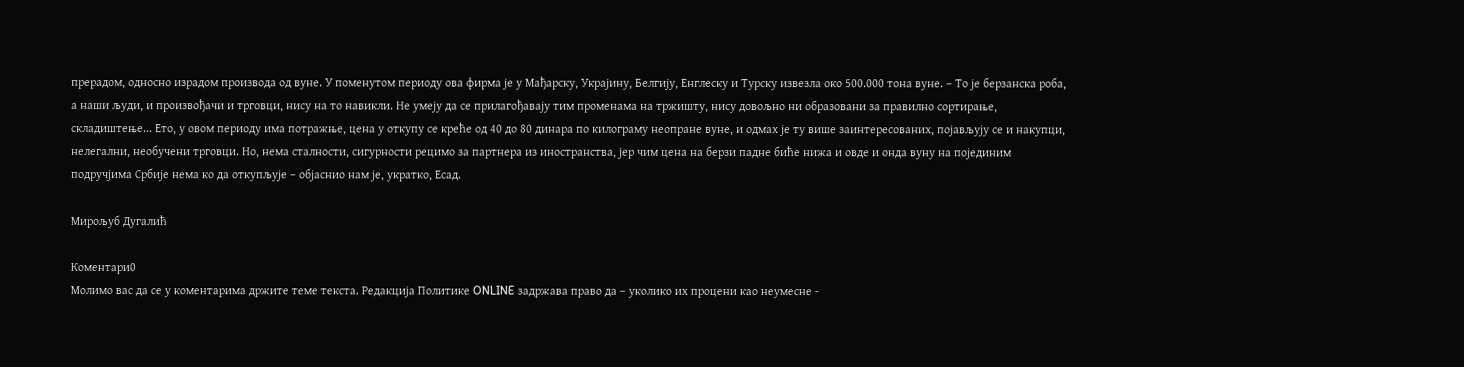прерадом, односно израдом производа од вуне. У поменутом периоду ова фирма је у Мађарску, Украјину, Белгију, Енглеску и Турску извезла око 500.000 тона вуне. – То је берзанска роба, а наши људи, и произвођачи и трговци, нису на то навикли. Не умеју да се прилагођавају тим променама на тржишту, нису довољно ни образовани за правилно сортирање, складиштење... Ето, у овом периоду има потражње, цена у откупу се креће од 40 до 80 динара по килограму неопране вуне, и одмах је ту више заинтересованих, појављују се и накупци, нелегални, необучени трговци. Но, нема сталности, сигурности рецимо за партнера из иностранства, јер чим цена на берзи падне биће нижа и овде и онда вуну на појединим подручјима Србије нема ко да откупљује – објаснио нам је, укратко, Есад.

Мирољуб Дугалић

Коментари0
Молимо вас да се у коментарима држите теме текста. Редакција Политике ONLINE задржава право да – уколико их процени као неумесне -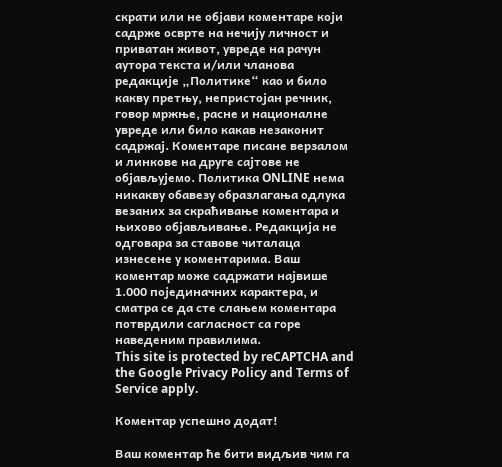скрати или не објави коментаре који садрже осврте на нечију личност и приватан живот, увреде на рачун аутора текста и/или чланова редакције „Политике“ као и било какву претњу, непристојан речник, говор мржње, расне и националне увреде или било какав незаконит садржај. Коментаре писане верзалом и линкове на друге сајтове не објављујемо. Политика ONLINE нема никакву обавезу образлагања одлука везаних за скраћивање коментара и њихово објављивање. Редакција не одговара за ставове читалаца изнесене у коментарима. Ваш коментар може садржати највише 1.000 појединачних карактера, и сматра се да сте слањем коментара потврдили сагласност са горе наведеним правилима.
This site is protected by reCAPTCHA and the Google Privacy Policy and Terms of Service apply.

Комeнтар успeшно додат!

Ваш комeнтар ћe бити видљив чим га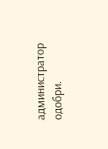администратор одобри.